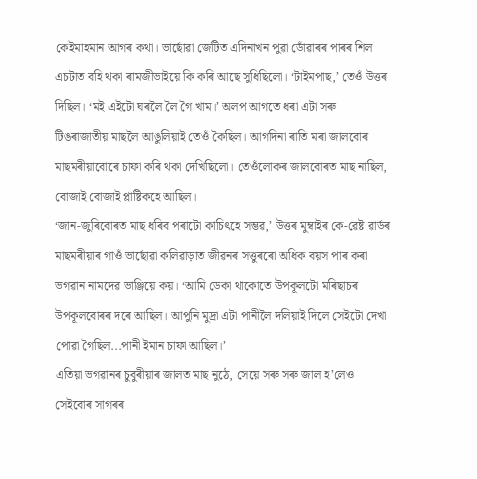কেইমাহমান আগৰ কথা। ভাৰ্ছোৱা জেটিত এদিনাখন পুৱা ডোঁৱাৰৰ পাৰৰ শিল এচটাত বহি থকা ৰামজীভাইয়ে কি কৰি আছে সুধিছিলো। ‘টাইমপাছ,’ তেওঁ উত্তৰ দিছিল। ‘মই এইটো ঘৰলৈ লৈ গৈ খাম।’ অলপ আগতে ধৰা এটা সৰু টিঙৰাজাতীয় মাছলৈ আঙুলিয়াই তেওঁ কৈছিল। আগদিনা ৰাতি মৰা জালবোৰ মাছমৰীয়াবোৰে চাফা কৰি থকা দেখিছিলো। তেওঁলোকৰ জালবোৰত মাছ নাছিল, বোজাই বোজাই প্লাষ্টিকহে আছিল।
‘জান-জুৰিবোৰত মাছ ধৰিব পৰাটো কাচিৎহে সম্ভৱ,’ উত্তৰ মুম্বাইৰ কে-ৱেষ্ট ৱাৰ্ডৰ মাছমৰীয়াৰ গাওঁ ভাৰ্ছোৱা কলিৱাড়াত জীৱনৰ সত্তুৰৰো অধিক বয়স পাৰ কৰা ভগৱান নামদেৱ ভাঞ্জিয়ে কয়। ‘আমি ডেকা থাকোতে উপকূলটো মৰিছাচৰ উপকূলবোৰৰ দৰে আছিল। আপুনি মুদ্ৰা এটা পানীলৈ দলিয়াই দিলে সেইটো দেখা পোৱা গৈছিল...পানী ইমান চাফা আছিল।’
এতিয়া ভগৱানৰ চুবুৰীয়াৰ জালত মাছ নুঠে, সেয়ে সৰু সৰু জাল হ’লেও সেইবোৰ সাগৰৰ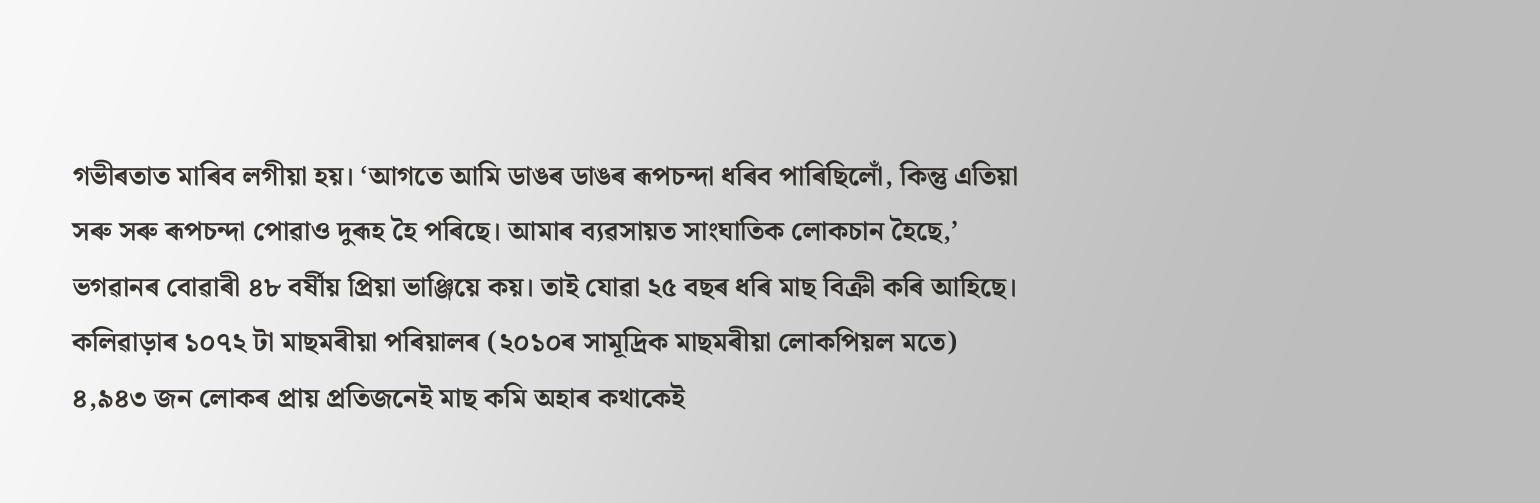গভীৰতাত মাৰিব লগীয়া হয়। ‘আগতে আমি ডাঙৰ ডাঙৰ ৰূপচন্দা ধৰিব পাৰিছিলোঁ, কিন্তু এতিয়া সৰু সৰু ৰূপচন্দা পোৱাও দুৰূহ হৈ পৰিছে। আমাৰ ব্যৱসায়ত সাংঘাতিক লোকচান হৈছে,’ ভগৱানৰ বোৱাৰী ৪৮ বৰ্ষীয় প্ৰিয়া ভাঞ্জিয়ে কয়। তাই যোৱা ২৫ বছৰ ধৰি মাছ বিক্ৰী কৰি আহিছে।
কলিৱাড়াৰ ১০৭২ টা মাছমৰীয়া পৰিয়ালৰ (২০১০ৰ সামূদ্ৰিক মাছমৰীয়া লোকপিয়ল মতে) ৪,৯৪৩ জন লোকৰ প্ৰায় প্ৰতিজনেই মাছ কমি অহাৰ কথাকেই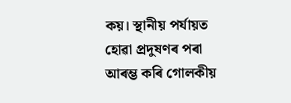কয়। স্থানীয় পৰ্যায়ত হোৱা প্ৰদুষণৰ পৰা আৰম্ভ কৰি গোলকীয়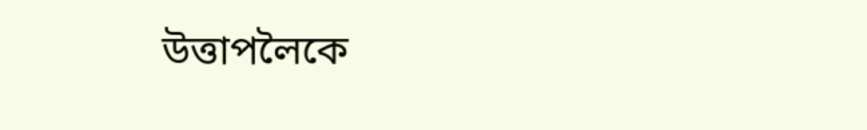উত্তাপলৈকে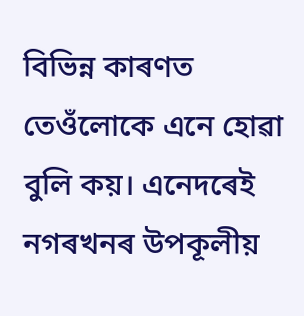বিভিন্ন কাৰণত তেওঁলোকে এনে হোৱা বুলি কয়। এনেদৰেই নগৰখনৰ উপকূলীয়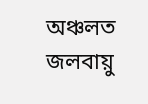অঞ্চলত জলবায়ু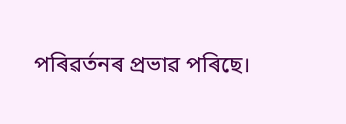পৰিৱৰ্তনৰ প্ৰভাৱ পৰিছে।